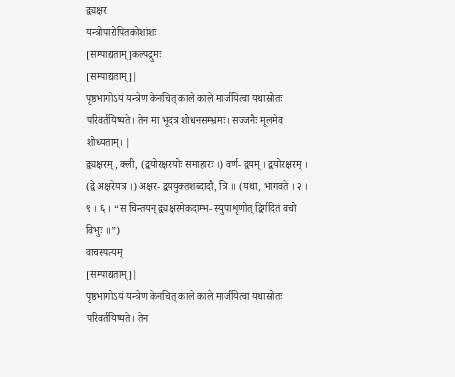द्व्यक्षर
यन्त्रोपारोपितकोशांशः
[सम्पाद्यताम्]कल्पद्रुमः
[सम्पाद्यताम्]|
पृष्ठभागोऽयं यन्त्रेण केनचित् काले काले मार्जयित्वा यथास्रोतः परिवर्तयिष्यते। तेन मा भूदत्र शोधनसम्भ्रमः। सज्जनैः मूलमेव शोध्यताम्। |
द्व्यक्षरम्, क्ली, (द्बयोरक्षरयोः समाहारः ।) वर्ण- द्वयम् । द्बयोरक्षरम् । (द्वे अक्षरेयत्र ।) अक्षर- द्बययुक्तशब्दादौ, त्रि ॥ (यथा, भागवते । २ । ९ । ६ । “स चिन्तयन् द्व्यक्षरमेकदाम्भ- स्युपाशृणोत् द्बिर्गदितं वचो विभुः ॥”)
वाचस्पत्यम्
[सम्पाद्यताम्]|
पृष्ठभागोऽयं यन्त्रेण केनचित् काले काले मार्जयित्वा यथास्रोतः परिवर्तयिष्यते। तेन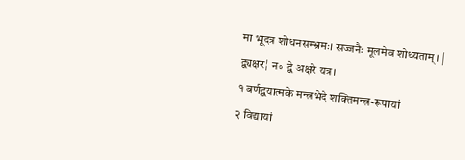मा भूदत्र शोधनसम्भ्रमः। सज्जनैः मूलमेव शोध्यताम्। |
द्व्यक्षर¦ न॰ द्वे अक्षरे यत्र।
१ बर्णद्वयात्मके मन्त्रभेदे शक्तिमन्त्र-रूपायां
२ विद्यायां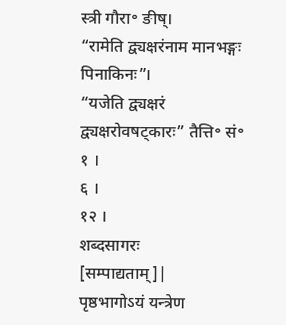स्त्री गौरा॰ ङीष्।
“रामेति द्व्यक्षरंनाम मानभङ्गः पिनाकिनः”।
“यजेति द्व्यक्षरं द्व्यक्षरोवषट्कारः” तैत्ति॰ सं॰
१ ।
६ ।
१२ ।
शब्दसागरः
[सम्पाद्यताम्]|
पृष्ठभागोऽयं यन्त्रेण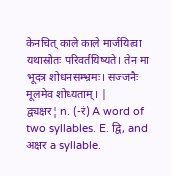केनचित् काले काले मार्जयित्वा यथास्रोतः परिवर्तयिष्यते। तेन मा भूदत्र शोधनसम्भ्रमः। सज्जनैः मूलमेव शोध्यताम्। |
द्व्यक्षर¦ n. (-रं) A word of two syllables. E. द्वि, and अक्षर a syllable.